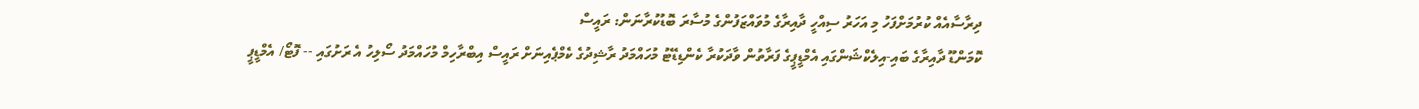ދިރާސާއެއް ކުރުމަށްފަހު މި އަހަރު ސިއްހީ ދާއިރާގެ މުވައްޒަފުންގެ މުސާރަ ބޮޑުކުރާނަން: ރައީސް
ކޮމަންޑޫ ދާއިރާގެ ބައި-އިލެކްޝަންގައި އެމްޑީޕީގެ ފަރާތުން ވާދަކުރާ ކެންޑިޑޭޓު މުހައްމަދު ރާޝިދުގެ ކެމްޕެއިނަށް ރައީސް އިބްރާހިމް މުހައްމަދު ސޯލިހު އެ ރަށުގައި -- ފޮޓޯ/ އެމްޑީޕީ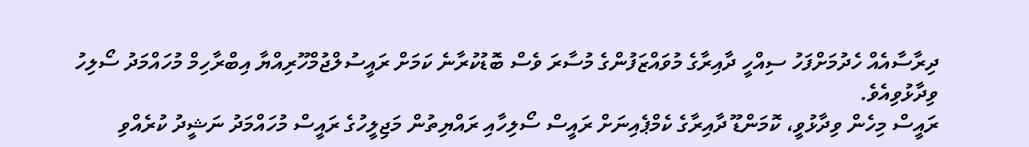ދިރާސާއެއް ހެދުމަށްފަހު ސިއްހީ ދާއިރާގެ މުވައްޒަފުންގެ މުސާރަ ވެސް ބޮޑުކުރާނެ ކަމަށް ރައީސުލްޖުމްހޫރިއްޔާ އިބްރާހިމް މުހައްމަދު ސޯލިހު ވިދާޅުވިއެވެ.
ރައީސް މިހެން ވިދާޅުވީ، ކޮމަންޑޫ ދާއިރާގެ ކެމްޕެއިނަށް ރައީސް ސޯލިހާއި ރައްޔިތުން މަޖިލީހުގެ ރައީސް މުހައްމަދު ނަޝީދު ކުރެއްވި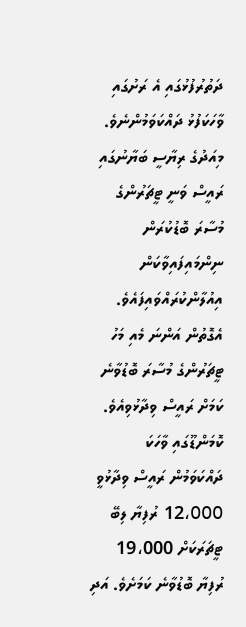ދަތުރުފުޅުގައި އެ ރަށުގައި ވާހަކަފުޅު ދައްކަވަމުންނެވެ.
މިއަދުގެ ރިޔާސީ ބަޔާނުގައި ރައީސް ވަނީ ޓީޗަރުންގެ މުސާރަ ބޮޑުކުރަން ނިންމައިފައިވާކަން އިއުލާންކުރައްވައިފައެވެ. އެގޮތުން އަންނަ މެއި މަހު ޓީޗަރުންގެ މުސާރަ ބޮޑުވާނެ ކަމަށް ރައީސް ވިދާޅުވިއެވެ.
ކޮމަންޑޫގައި ވާހަކަ ދައްކަވަމުން ރައީސް ވިދާޅުވީ 12،000 ރުފިޔާ ލިބޭ ޓީޗަރަކަށް 19،000 ރުފިޔާ ބޮޑުވާނެ ކަމަށެވެ. އަދި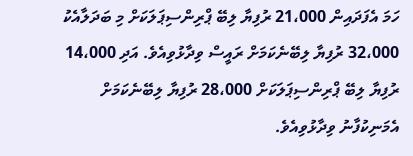ހަމަ އެފަދައިން 21،000 ރުފިޔާ ލިބޭ ޕްރިންސިޕަލަކަށް މި ބަދަލާއެކު 32،000 ރުފިޔާ ލިބޭނެކަމަށް ރައީސް ވިދާޅުވިއެވެ. އަދި 14،000 ރުފިޔާ ލިބޭ ޕްރިންސިޕަލަކަށް 28،000 ރުފިޔާ ލިބޭނެކަމަށް އެމަނިކުފާނު ވިދާޅުވިއެވެ.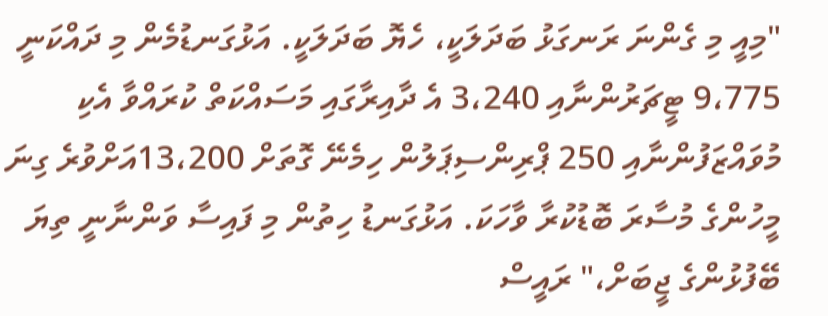"މިއީ މި ގެންނަ ރަނގަޅު ބަދަލަކީ، ހެޔޮ ބަދަލަކީ. އަޅުގަނޑުމެން މި ދައްކަނީ 9،775 ޓީޗަރުންނާއި 3،240 އެ ދާއިރާގައި މަސައްކަތް ކުރައްވާ އެކި މުވައްޒަފުންނާއި 250 ޕްރިންސިޕަލުން ހިމެނޭ ގޮތަށް 13،200އަށްވުރެ ގިނަ މީހުންގެ މުސާރަ ބޮޑުކުރާ ވާހަކަ. އަޅުގަނޑު ހިތުން މި ފައިސާ ވަންނާނީ ތިޔަ ބޭފުޅުންގެ ޖީބަށް،" ރައީސް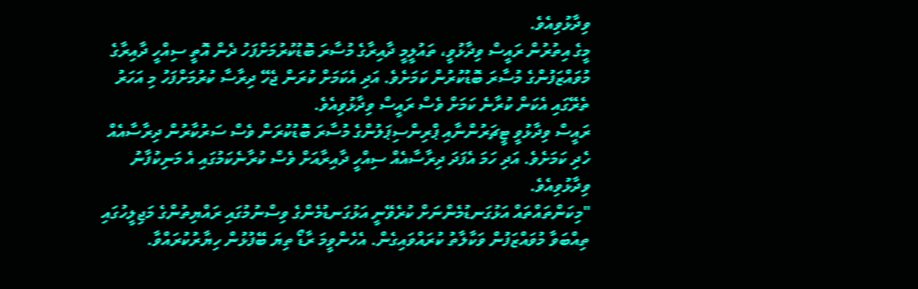ވިދާޅުވިއެވެ.
މީގެ އިތުރުން ރައީސް ވިދާޅުވީ، ތައުލީމީ ދާއިރާގެ މުސާރަ ބޮޑުކުރުމަށްފަހު ދެން އޮތީ ސިއްހީ ދާއިރާގެ މުވައްޒަފުންގެ މުސާރަ ބޮޑުކުރުން ކަމަށެވެ. އަދި އެކަމަށް ކުރަން ޖެހޭ ދިރާސާ ކުރުމަށްފަހު މި އަހަރު ތެރޭގައި އެކަން ކުރާނެ ކަމަށް ވެސް ރައީސް ވިދާޅުވިއެވެ.
ރައީސް ވިދާޅުވީ ޓީޗަރުންނާއި ޕްރިންސިޕަލުންގެ މުސާރަ ބޮޑުކުރަން ވެސް ސަރުކާރުން ދިރާސާއެއް ހެދި ކަމަށެވެ. އަދި ހަމަ އެފަދަ ދިރާސާއެއް ސިއްހީ ދާއިރާއަށް ވެސް ކުރާނެކަމުގައި އެ މަނިކުފާނު ވިދާޅުވިއެވެ.
"މިކަންތައްތައް އަޅުގަނޑުމެންނަށް ކުރެވޭނީ އަޅުގަނޑުމެންގެ ވިސްނުމުގައި ރައްޔިތުންގެ މަޖިލީހުގައި ތިއްބަވާ މުވައްޒަފުން ވަކާލާތު ކުރައްވައިގެން. އެހެންވީމަ ރާޑޯ ތިޔަ ބޭފުޅުން ހިޔާރުކުރައްވާ.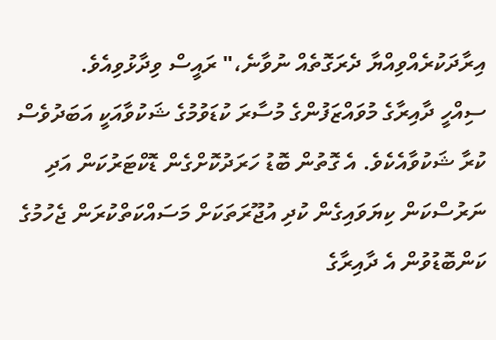އިރާދަކުރެއްވިއްޔާ ދެރަގޮތެއް ނުވާނެ،" ރައީސް ވިދާޅުވިއެވެ.
ސިއްހީ ދާއިރާގެ މުވައްޒަފުންގެ މުސާރަ ކުޑަވުމުގެ ޝަކުވާއަކީ އަބަދުވެސް ކުރާ ޝަކުވާއެކެވެ. އެ ގޮތުން ބޮޑު ހަރަދުކޮށްގެން ޑޮކްޓަރުކަން އަދި ނަރުސްކަން ކިޔަވައިގެން ކުދި އުޖޫރަތަކަށް މަސައްކަތްކުރަން ޖެހުމުގެ ކަންބޮޑުވުން އެ ދާއިރާގެ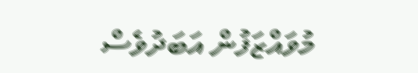މުވައްޒަފުން އަބަދުވެސް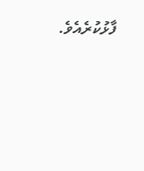ފާޅުކުރެއެވެ.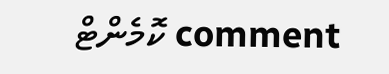comment ކޮމެންޓް